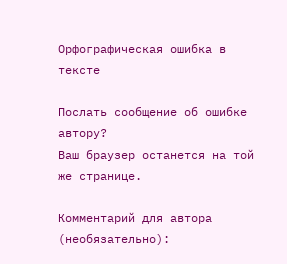Орфографическая ошибка в тексте

Послать сообщение об ошибке автору?
Ваш браузер останется на той же странице.

Комментарий для автора (необязательно):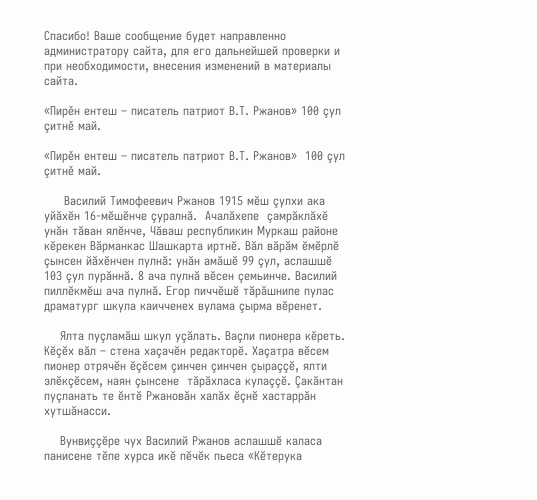Спасибо! Ваше сообщение будет направленно администратору сайта, для его дальнейшей проверки и при необходимости, внесения изменений в материалы сайта.

«Пирěн ентеш – писатель патриот В.Т. Ржанов» 100 çул çитнě май.

«Пирěн ентеш – писатель патриот В.Т. Ржанов»  100 çул çитнě май.

     Василий Тимофеевич Ржанов 1915 мĕш çулхи ака уйăхĕн 16-мĕшĕнче çуралнă.  Ачалăхепе  çамрăклăхĕ унăн тăван ялĕнче, Чăваш республикин Муркаш районе кĕрекен Вăрманкас Шашкарта иртнĕ. Вăл вăрăм ĕмĕрлĕ çынсен йăхĕнчен пулнă: унăн амăшĕ 99 çул, аслашшĕ 103 çул пурăннă. 8 ача пулнă вĕсен çемьинче. Василий пиллĕкмĕш ача пулнă. Егор пиччĕшĕ тăрăшнипе пулас драматург шкула каичченех вулама çырма вĕренет.

    Ялта пуçламăш шкул уçăлать. Ваçли пионера кĕреть. Кĕçĕх вăл – стена хаçачĕн редакторĕ. Хаçатра вĕсем пионер отрячĕн ĕçĕсем çинчен çинчен çыраççĕ, ялти элĕкçĕсем, наян çынсене  тăрăхласа кулаççĕ. Çакăнтан пуçланать те ĕнтĕ Ржановăн халăх ĕçнĕ хастаррăн хутшăнасси.

    Вунвиççĕре чух Василий Ржанов аслашшĕ каласа панисене тĕпе хурса икĕ пĕчĕк пьеса «Кĕтерука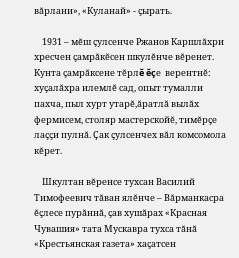вăрлани», «Куланай» - çырать.

    1931 – мĕш çулсенче Ржанов Каршлăхри хресчен çамрăкĕсен шкулĕнче вĕренет. Кунта çамрăксене тĕрлĕ ĕçе  верентнĕ: хуçалăхра илемлĕ сад, опыт тумалли пахча, пыл хурт утарĕ,ăратлă вылăх фермисем, столяр мастерскойĕ, тимĕрçе лаççи пулнă. Çак çулсенчех вăл комсомола кĕрет.

    Шкултан вĕренсе тухсан Василий Тимофеевич тăван ялĕнче – Вăрманкасра ĕçлесе пурăннă, çав хушăрах «Красная Чувашия» тата Мускавра тухса тăнă «Крестьянская газета» хаçатсен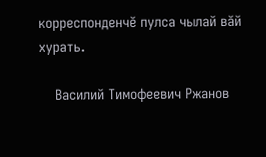корреспонденчĕ пулса чылай вăй хурать.

    Василий Тимофеевич Ржанов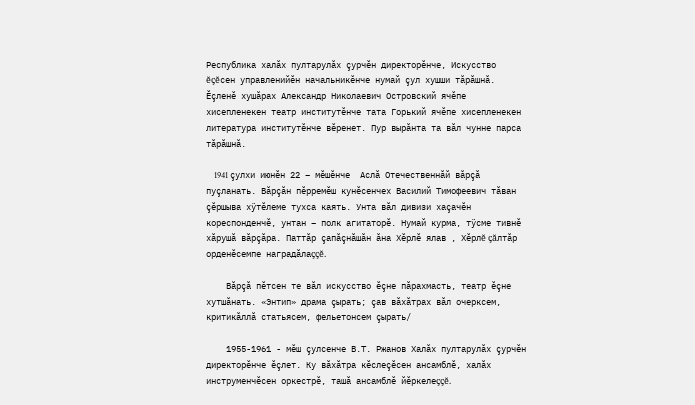Республика халăх пултарулăх çурчĕн директорĕнче, Искусство ĕçĕсен управленийĕн начальникĕнче нумай çул хушши тăрăшнă. Ĕçленĕ хушăрах Александр Николаевич Островский ячĕпе хисепленекен театр институтĕнче тата Горький ячĕпе хисепленекен литература институтĕнче вĕренет. Пур вырăнта та вăл чунне парса тăрăшнă.

    1941 çулхи июнĕн 22 – мĕшĕнче  Аслă Отечественнăй вăрçă пуçланать. Вăрçăн пĕрремĕш кунĕсенчех Василий Тимофеевич тăван çĕршыва хӱтĕлеме тухса каять. Унта вăл дивизи хаçачĕн кореспонденчĕ, унтан – полк агитаторĕ. Нумай курма, тӱсме тивнĕ хăрушă вăрçăра. Паттăр çапăçнăшăн ăна Хĕрлĕ ялав , Хĕрлĕ çăлтăр орденĕсемпе наградăлаççĕ.

    Вăрçă пĕтсен те вăл искусство ĕçне пăрахмасть, театр ĕçне  хутшăнать. «Энтип» драма çырать; çав вăхăтрах вăл очерксем, критикăллă статьясем, фельетонсем çырать/

    1955-1961 - мĕш çулсенче В.Т. Ржанов Халăх пултарулăх çурчĕн директорĕнче ĕçлет. Ку вăхăтра кĕслеçĕсен ансамблĕ, халăх инструменчĕсен оркестрĕ, ташă ансамблĕ йĕркелеççĕ.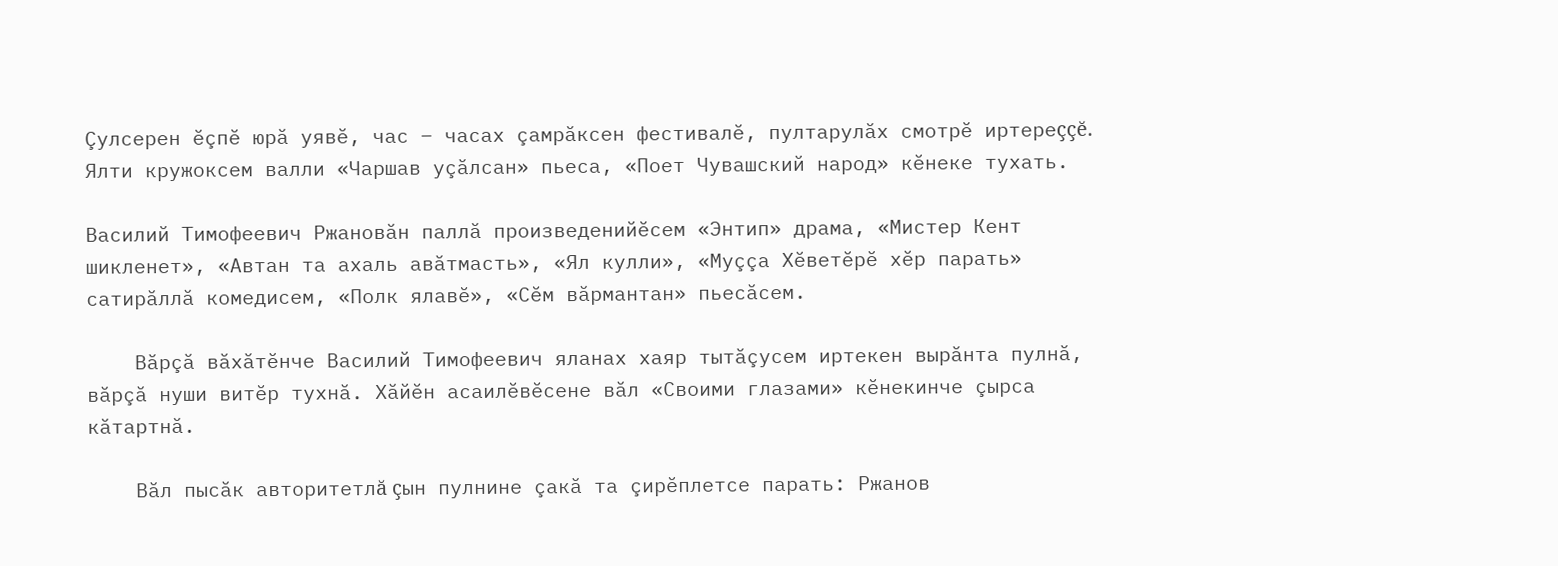Çулсерен ĕçпĕ юрă уявĕ, час – часах çамрăксен фестивалĕ, пултарулăх смотрĕ иртереççĕ. Ялти кружоксем валли «Чаршав уçăлсан» пьеса, «Поет Чувашский народ» кĕнеке тухать.

Василий Тимофеевич Ржановăн паллă произведенийĕсем «Энтип» драма, «Мистер Кент шикленет», «Автан та ахаль авăтмасть», «Ял кулли», «Муççа Хĕветĕрĕ хĕр парать» сатирăллă комедисем, «Полк ялавĕ», «Сĕм вăрмантан» пьесăсем.

    Вăрçă вăхăтĕнче Василий Тимофеевич яланах хаяр тытăçусем иртекен вырăнта пулнă, вăрçă нуши витĕр тухнă. Хăйĕн асаилĕвĕсене вăл «Своими глазами» кĕнекинче çырса кăтартнă.

    Вăл пысăк авторитетлă çын пулнине çакă та çирĕплетсе парать: Ржанов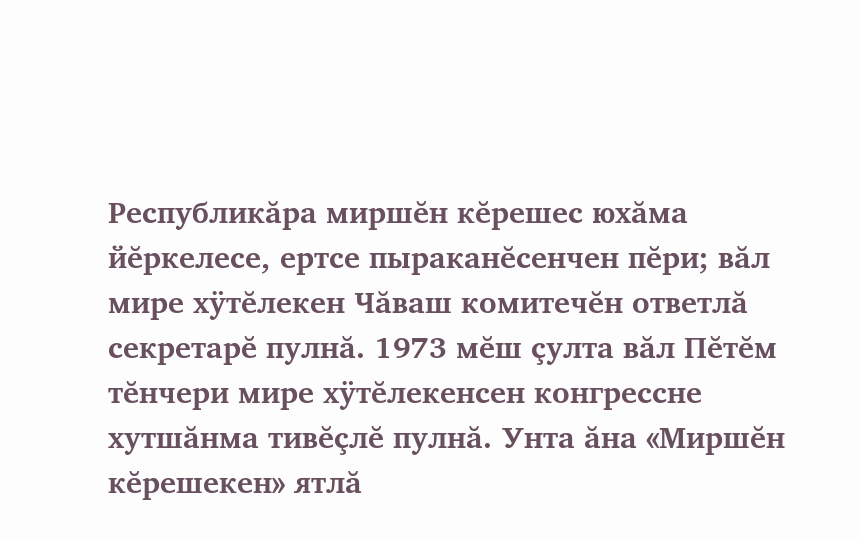Республикăра миршĕн кĕрешес юхăма йĕркелесе, ертсе пыраканĕсенчен пĕри; вăл мире хӱтĕлекен Чăваш комитечĕн ответлă секретарĕ пулнă. 1973 мĕш çулта вăл Пĕтĕм тĕнчери мире хӱтĕлекенсен конгрессне хутшăнма тивĕçлĕ пулнă. Унта ăна «Миршĕн кĕрешекен» ятлă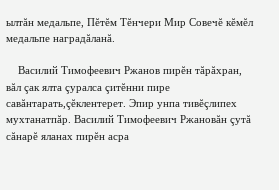ылтăн медальпе, Пĕтĕм Тĕнчери Мир Совечĕ кĕмĕл медальпе наградăланă.

    Василий Тимофеевич Ржанов пирĕн тăрăхран, вăл çак ялта çуралса çитĕнни пире савăнтарать,çĕклентерет. Эпир унпа тивĕçлипех мухтанатпăр. Василий Тимофеевич Ржановăн çутă сăнарĕ яланах пирĕн асра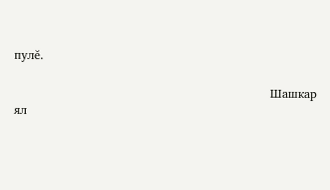пулĕ.

                                                                Шашкар ял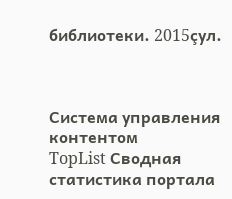библиотеки. 2015çул.



Система управления контентом
TopList Сводная статистика портала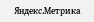Яндекс.Метрика